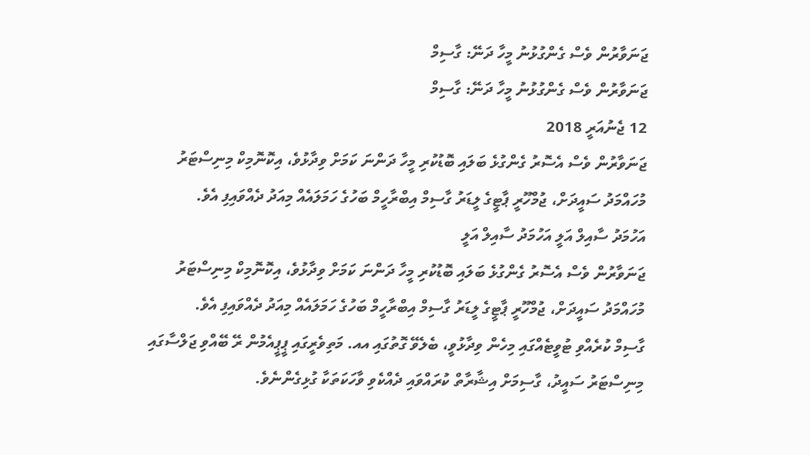ޖަނަވާރުން ވެސް ގެންގުޅުނު މީހާ ދަނޭ: ގާސިމް
ޖަނަވާރުން ވެސް ގެންގުޅުނު މީހާ ދަނޭ: ގާސިމް
12 ޖެނުއަރީ 2018
ޖަނަވާރުން ވެސް އެސޮރު ގެންގުޅެ ބަލައި ބޮޑުކުރި މީހާ ދަންނަ ކަމަށް ވިދާޅުވެ، އިކޮނޮމިކް މިނިސްޓަރު މުހައްމަދު ސައީދަށް، ޖުމްހޫރީ ޕާޓީގެ ލީޑަރު ގާސިމް އިބްރާހީމް ބަހުގެ ހަމަލައެއް މިއަދު ދެއްވައިފި އެވެ.
އަހުމަދު ސާއިލް އަލީ އަހުމަދު ސާއިލް އަލީ
ޖަނަވާރުން ވެސް އެސޮރު ގެންގުޅެ ބަލައި ބޮޑުކުރި މީހާ ދަންނަ ކަމަށް ވިދާޅުވެ، އިކޮނޮމިކް މިނިސްޓަރު މުހައްމަދު ސައީދަށް، ޖުމްހޫރީ ޕާޓީގެ ލީޑަރު ގާސިމް އިބްރާހީމް ބަހުގެ ހަމަލައެއް މިއަދު ދެއްވައިފި އެވެ.
ގާސިމް ކުރެއްވި ޓުވީޓެއްގައި މިހެން ވިދާޅުވީ، ބެލެވޭ ގޮތުގައި އއ. މަތިވެރީގައި ޕީޕީއެމުން ރޭ ބޭއްވި ޖަލްސާގައި މިނިސްޓަރު ސައީދު، ގާސިމަށް އިޝާރާތް ކުރައްވައި ދެއްކެވި ވާހަކަތަކާ ގުޅިގެންނެވެ.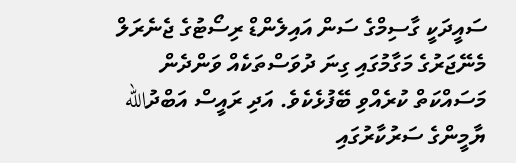ސައީދަކީ ގާސިމްގެ ސަން އައިލެންޑް ރިސޯޓުގެ ޖެނެރަލް މެނޭޖަރުގެ މަގާމުގައި ގިނަ ދުވަސްތަކެއް ވަންދެން މަސައްކަތް ކުރެއްވި ބޭފުޅެކެވެ. އަދި ރައީސް އަބްދުالله ޔާމީންގެ ސަރުކާރުގައި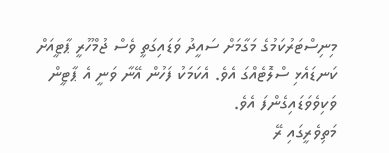މިނިސްޓަރުކަމުގެ މަގާމަށް ސައީދު ވަޑައިގަތީ ވެސް ޖުމްހޫރީ ޕާޓީއަށް ކަނޑައެޅި ސްލޮޓެއްގަ އެވެ. އެކަމަކު ފަހުން އޭނާ ވަނީ އެ ޕާޓީން ވަކިވެވަޑައިގެންފަ އެވެ.
މަތިވެރީގައި ރޭ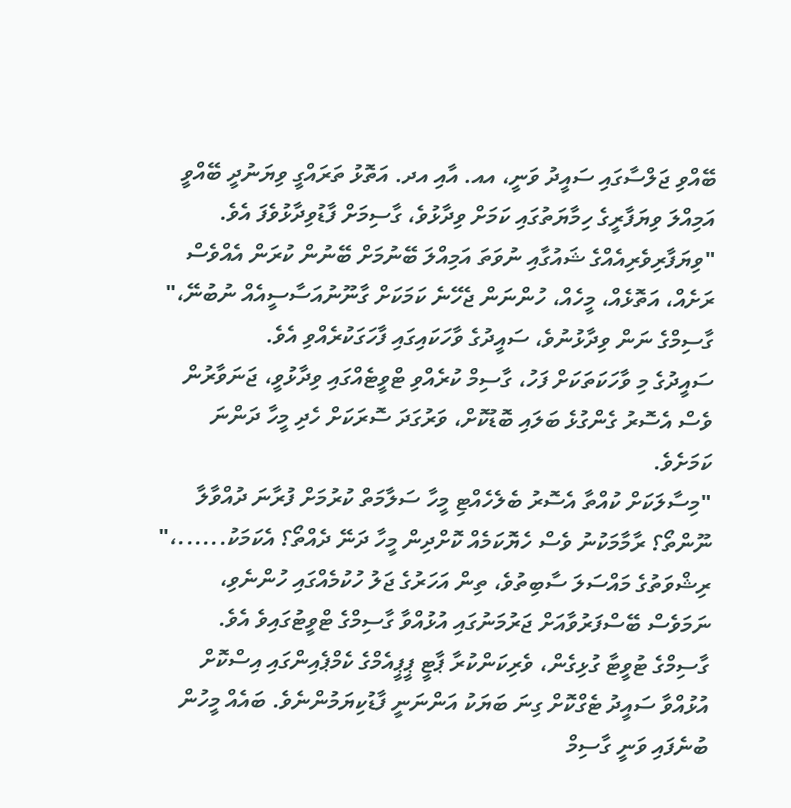ބޭއްވި ޖަލްސާގައި ސައީދު ވަނީ، އއ. އާއި އދ. އަތޮޅު ތަރައްގީ ވިޔަނުދީ ބޭއްވީ އަމިއްލަ ވިޔަފާރީގެ ހިމާޔަތުގައި ކަމަށް ވިދާޅުވެ، ގާސިމަށް ފާޑުވިދާޅުވެފަ އެވެ.
"ވިޔަފާރިވެރިއެއްގެ ޝައުގާއި ނުވަތަ އަމިއްލަ ބޭނުމަށް ބޭނުން ކުރަން އެއްވެސް ރަށެއް، އަތޮޅެއް، މީހެއް، ހުންނަން ޖެހޭނެ ކަމަކަށް ގާނޫނުއަސާސީއެއް ނުބުނޭ،" ގާސިމްގެ ނަން ވިދާޅުނުވެ، ސައީދުގެ ވާހަކައިގައި ފާހަގަކުރެއްވި އެވެ.
ސައީދުގެ މި ވާހަކަތަކަށް ފަހު، ގާސިމް ކުރެއްވި ޓްވީޓެއްގައި ވިދާޅުވީ، ޖަނަވާރުން ވެސް އެސޮރު ގެންގުޅެ ބަލައި ބޮޑުކޮށް، ވަރުގަދަ ސޮރަކަށް ހެދި މީހާ ދަންނަ ކަމަށެވެ.
"މިސާލަކަށް ކުއްތާ އެސޮރު ބެލެހެއްޓި މީހާ ސަލާމަތް ކުރުމަށް ފުރާނަ ދުއްވާލާ ނޫންތޯ؟ ރާމާމަކުނު ވެސް ހެޔޮކަމެއް ކޮށްދިން މީހާ ދަނޭ ދެއްތޯ؟ އެކަމަކު......،" ރިޝްވަތުގެ މައްސަލަ ސާބިތުވެ، ތިން އަހަރުގެ ޖަލު ހުކުމެއްގައި ހުންނެވި، ނަމަވެސް ބޭސްފަރުވާއަށް ޖަރުމަނުގައި އުޅުއްވާ ގާސިމްގެ ޓްވީޓުގައިވެ އެވެ.
ގާސިމްގެ ޓުވީޓާ ގުޅިގެން، ވެރިކަންކުރާ ޕާޓީ ޕީޕީއެމްގެ ކެމްޕެއިންގައި އިސްކޮށް އުޅުއްވާ ސައީދު ޓެގްކޮށް ގިނަ ބަޔަކު އަންނަނީ ފާޑުކިޔަމުންނެވެ. ބައެއް މީހުން ބުނެފައި ވަނީ ގާސިމް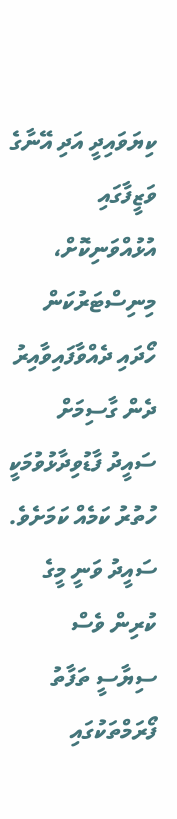ކިޔަވައިދީ އަދި އޭނާގެ ވަޒީފާގައި އުޅުއްވަނިކޮށް، މިނިސްޓަރުކަން ހޯދައި ދެއްވާފައިވާއިރު ދެން ގާސިމަށް ސައީދު ފާޑުވިދާޅުވުމަކީ ހުތުރު ކަމެއް ކަމަށެވެ. ސައީދު ވަނީ މީގެ ކުރިން ވެސް ސިޔާސީ ތަފާތު ފޯރަމްތަކުގައި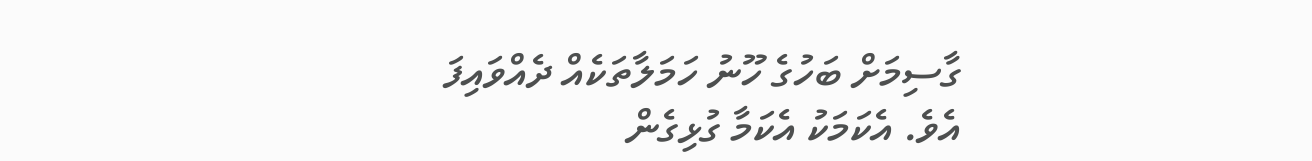ގާސިމަށް ބަހުގެ ހޫނު ހަމަލާތަކެއް ދެއްވައިފަ އެވެ. އެކަމަކު އެކަމާ ގުޅިގެން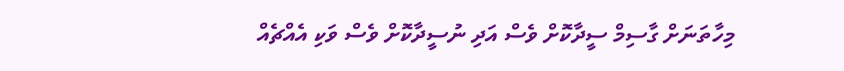މިހާތަނަށް ގާސިމް ސީދާކޮށް ވެސް އަދި ނުސީދާކޮށް ވެސް ވަކި އެއްޗެއް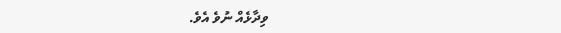ވިދާޅެއް ނުވެ އެވެ.